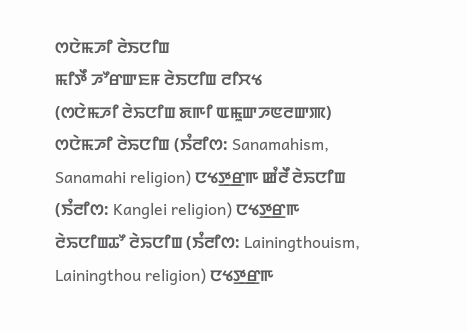ꯁꯅꯥꯃꯍꯤ ꯂꯥꯏꯅꯤꯡ
ꯃꯤꯇꯩ ꯍꯧꯔꯛꯐꯝ ꯂꯥꯏꯅꯤꯡ ꯂꯤꯆꯠ
(ꯁꯅꯥꯃꯍꯤ ꯂꯥꯢꯅꯤꯡ ꯗꯒꯤ ꯑꯃꯨꯛꯍꯟꯂꯛꯄ)
ꯁꯅꯥꯃꯍꯤ ꯂꯥꯢꯅꯤꯡ (ꯏꯪꯂꯤꯁ: Sanamahism, Sanamahi religion) ꯅꯠꯇ꯭ꯔꯒ ꯀꯪꯂꯩ ꯂꯥꯢꯅꯤꯡ (ꯏꯪꯂꯤꯁ: Kanglei religion) ꯅꯠꯇ꯭ꯔꯒ ꯂꯥꯢꯅꯤꯡꯊꯧ ꯂꯥꯢꯅꯤꯡ (ꯏꯪꯂꯤꯁ: Lainingthouism, Lainingthou religion) ꯅꯠꯇ꯭ꯔꯒ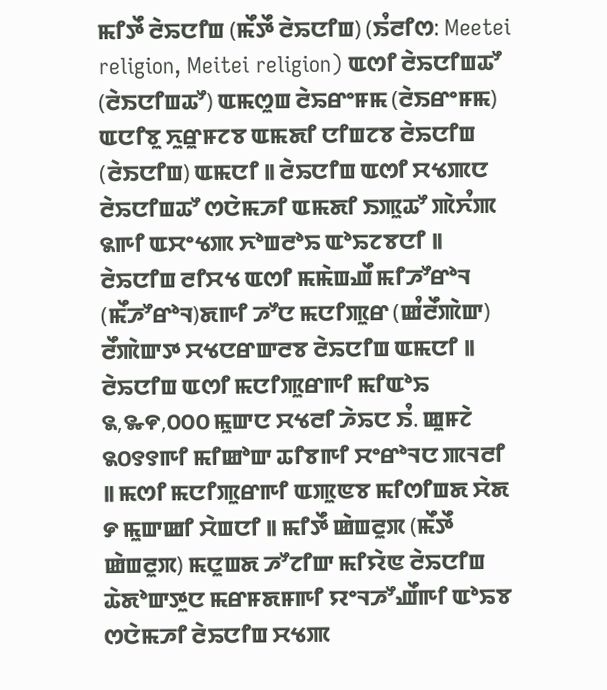ꯃꯤꯇꯩ ꯂꯥꯢꯅꯤꯡ (ꯃꯩꯇꯩ ꯂꯥꯢꯅꯤꯡ) (ꯏꯪꯂꯤꯁ: Meetei religion, Meitei religion) ꯑꯁꯤ ꯂꯥꯢꯅꯤꯡꯊꯧ (ꯂꯥꯏꯅꯤꯡꯊꯧ) ꯑꯃꯁꯨꯡ ꯂꯥꯢꯔꯦꯝꯃ (ꯂꯥꯏꯔꯦꯝꯃ) ꯑꯅꯤꯕꯨ ꯈꯨꯔꯨꯝꯖꯕ ꯑꯃꯗꯤ ꯅꯤꯡꯖꯕ ꯂꯥꯢꯅꯤꯡ (ꯂꯥꯏꯅꯤꯡ) ꯑꯃꯅꯤ ꯫ ꯂꯥꯢꯅꯤꯡ ꯑꯁꯤ ꯆꯠꯄꯅ ꯂꯥꯢꯅꯤꯡꯊꯧ ꯁꯅꯥꯃꯍꯤ ꯑꯃꯗꯤ ꯏꯄꯨꯊꯧ ꯄꯥꯈꯪꯄ ꯲ꯒꯤ ꯑꯆꯦꯠꯄ ꯈꯣꯡꯂꯣꯢ ꯑꯣꯢꯖꯕꯅꯤ ꯫ ꯂꯥꯢꯅꯤꯡ ꯂꯤꯆꯠ ꯑꯁꯤ ꯃꯃꯥꯡꯉꯩ ꯃꯤꯍꯧꯔꯣꯜ (ꯃꯩꯍꯧꯔꯣꯜ)ꯗꯒꯤ ꯍꯧꯅ ꯃꯅꯤꯄꯨꯔ (ꯀꯪꯂꯩꯄꯥꯛ) ꯂꯩꯄꯥꯛꯇ ꯆꯠꯅꯔꯛꯂꯕ ꯂꯥꯢꯅꯤꯡ ꯑꯃꯅꯤ ꯫ ꯂꯥꯢꯅꯤꯡ ꯑꯁꯤ ꯃꯅꯤꯄꯨꯔꯒꯤ ꯃꯤꯑꯣꯢ ꯲,꯳꯵,꯰꯰꯰ ꯃꯨꯛꯅ ꯆꯠꯂꯤ ꯍꯥꯢꯅ ꯏꯪ. ꯀꯨꯝꯖꯥ ꯲꯰꯱꯱ꯒꯤ ꯃꯤꯀꯣꯛ ꯊꯤꯕꯒꯤ ꯆꯦꯔꯣꯜꯅ ꯄꯜꯂꯤ ꯫ ꯃꯁꯤ ꯃꯅꯤꯄꯨꯔꯒꯤ ꯑꯄꯨꯟꯕ ꯃꯤꯁꯤꯡꯗ ꯆꯥꯗ ꯸ ꯃꯨꯛꯀꯤ ꯆꯥꯡꯅꯤ ꯫ ꯃꯤꯇꯩ ꯀꯥꯡꯂꯨꯞ (ꯃꯩꯇꯩ ꯀꯥꯡꯂꯨꯞ) ꯃꯅꯨꯡꯗ ꯍꯧꯖꯤꯛ ꯃꯤꯌꯥꯟ ꯂꯥꯢꯅꯤꯡ ꯊꯥꯗꯣꯛꯇꯨꯅ ꯃꯔꯝꯗꯝꯒꯤ ꯌꯦꯜꯍꯧꯉꯩꯒꯤ ꯑꯣꯢꯕ ꯁꯅꯥꯃꯍꯤ ꯂꯥꯢꯅꯤꯡ ꯆꯠꯄ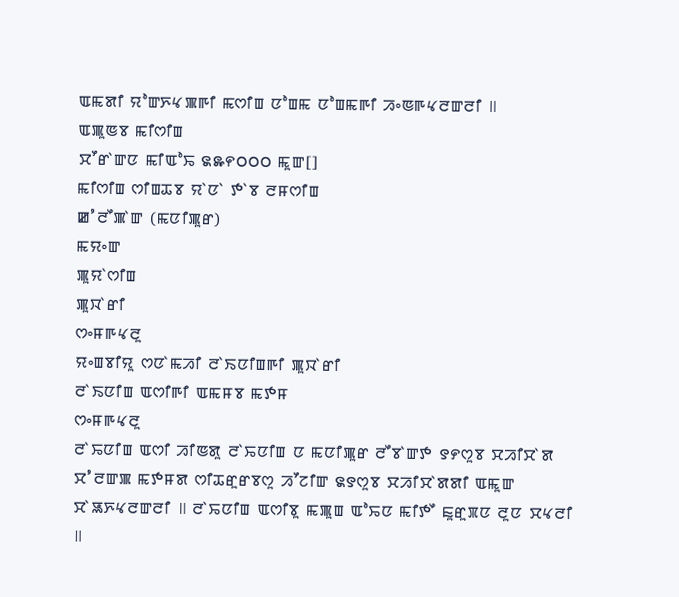ꯑꯃꯗꯤ ꯌꯣꯛꯈꯠꯄꯒꯤ ꯃꯁꯤꯡ ꯅꯣꯡꯃ ꯅꯣꯡꯃꯒꯤ ꯍꯦꯟꯒꯠꯂꯛꯂꯤ ꯫
ꯑꯄꯨꯟꯕ ꯃꯤꯁꯤꯡ
ꯆꯧꯔꯥꯛꯅ ꯃꯤꯑꯣꯢ ꯲꯳꯵꯰꯰꯰ ꯃꯨꯛ[]
ꯃꯤꯁꯤꯡ ꯁꯤꯡꯊꯕ ꯌꯥꯅꯥ ꯇꯥꯕ ꯂꯝꯁꯤꯡ
ꯀꯪꯂꯩꯄꯥꯛ (ꯃꯅꯤꯄꯨꯔ)
ꯃꯌꯦꯛ
ꯄꯨꯌꯥꯁꯤꯡ
ꯄꯨꯋꯥꯔꯤ
ꯁꯦꯝꯒꯠꯂꯨ
ꯌꯦꯡꯕꯤꯌꯨ ꯁꯅꯥꯃꯍꯤ ꯂꯥꯏꯅꯤꯡꯒꯤ ꯄꯨꯋꯥꯔꯤ
ꯂꯥꯏꯅꯤꯡ ꯑꯁꯤꯒꯤ ꯑꯃꯝꯕ ꯃꯇꯝ
ꯁꯦꯝꯒꯠꯂꯨ
ꯂꯥꯢꯅꯤꯡ ꯑꯁꯤ ꯍꯤꯟꯗꯨ ꯂꯥꯢꯅꯤꯡ ꯅ ꯃꯅꯤꯄꯨꯔ ꯂꯩꯕꯥꯛꯇ ꯱꯸ꯁꯨꯕ ꯆꯍꯤꯆꯥꯗ ꯆꯪꯂꯛꯄ ꯃꯇꯝꯗ ꯁꯤꯊꯔꯨꯔꯕꯁꯨ ꯍꯧꯖꯤꯛ ꯲꯱ꯁꯨꯕ ꯆꯍꯤꯆꯥꯗꯗꯤ ꯑꯃꯨꯛ ꯆꯥꯎꯈꯠꯂꯛꯂꯤ ꯫ ꯂꯥꯢꯅꯤꯡ ꯑꯁꯤꯕꯨ ꯃꯄꯨꯡ ꯑꯣꯢꯅ ꯃꯤꯇꯩ ꯐꯨꯔꯨꯞꯅ ꯂꯨꯅ ꯆꯠꯂꯤ ꯫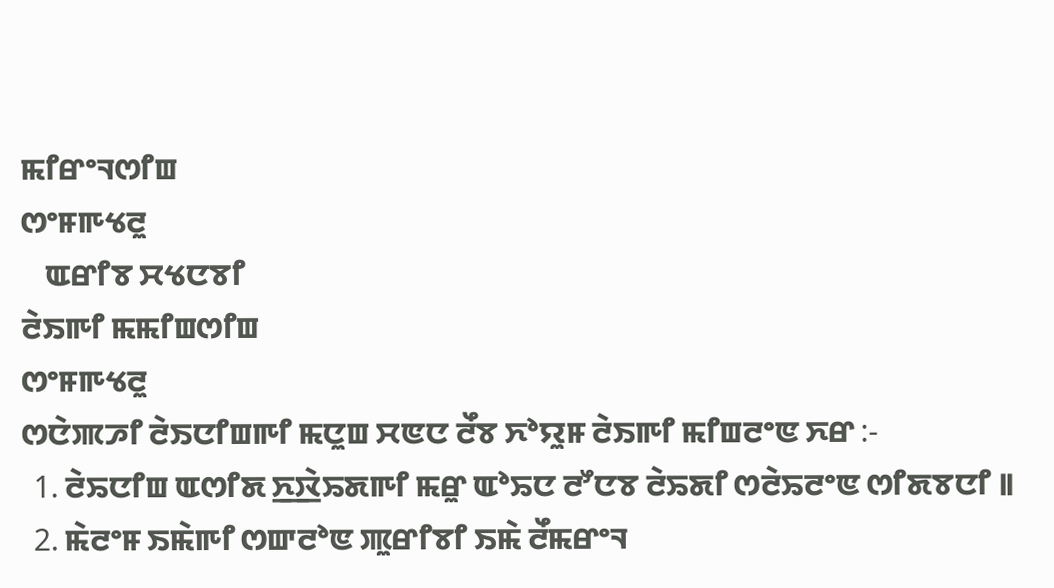ꯃꯤꯔꯦꯜꯁꯤꯡ
ꯁꯦꯝꯒꯠꯂꯨ
    ꯑꯔꯤꯕ ꯆꯠꯅꯕꯤ
ꯂꯥꯏꯒꯤ ꯃꯃꯤꯡꯁꯤꯡ
ꯁꯦꯝꯒꯠꯂꯨ
ꯁꯅꯥꯄꯍꯤ ꯂꯥꯏꯅꯤꯡꯒꯤ ꯃꯅꯨꯡ ꯆꯟꯅ ꯂꯩꯕ ꯈꯣꯌꯨꯝ ꯂꯥꯏꯒꯤ ꯃꯤꯡꯂꯦꯟ ꯈꯔ :-
  1. ꯂꯥꯢꯅꯤꯡ ꯑꯁꯤꯗ ꯈ꯭ꯋꯥꯢꯗꯒꯤ ꯃꯔꯨ ꯑꯣꯢꯅ ꯂꯧꯅꯕ ꯂꯥꯢꯗꯤ ꯁꯂꯥꯢꯂꯦꯟ ꯁꯤꯗꯕꯅꯤ ꯫
  2. ꯃꯥꯂꯦꯝ ꯏꯃꯥꯒꯤ ꯁꯛꯂꯣꯟ ꯄꯨꯔꯤꯕꯤ ꯏꯃꯥ ꯂꯩꯃꯔꯦꯜ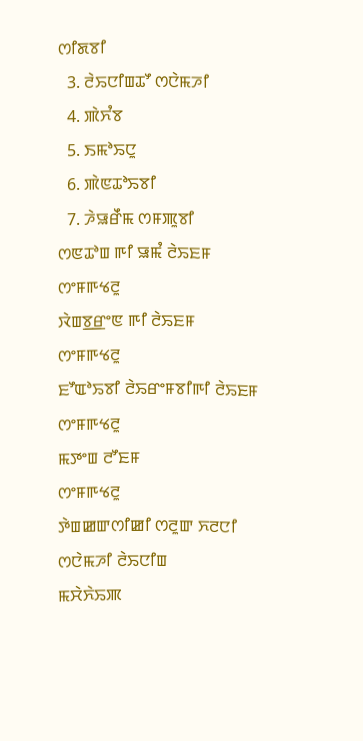ꯁꯤꯗꯕꯤ
  3. ꯂꯥꯢꯅꯤꯡꯊꯧ ꯁꯅꯥꯃꯍꯤ
  4. ꯄꯥꯈꯪꯕ
  5. ꯏꯃꯣꯢꯅꯨ
  6. ꯄꯥꯟꯊꯣꯢꯕꯤ
  7. ꯍꯥꯎꯔꯩꯃ ꯁꯝꯄꯨꯕꯤ
ꯁꯟꯊꯣꯡ ꯒꯤ ꯎꯃꯪ ꯂꯥꯢꯐꯝ
ꯁꯦꯝꯒꯠꯂꯨ
ꯋꯥꯡꯕ꯭ꯔꯦꯟ ꯒꯤ ꯂꯥꯢꯐꯝ
ꯁꯦꯝꯒꯠꯂꯨ
ꯐꯧꯑꯣꯢꯕꯤ ꯂꯥꯢꯔꯦꯝꯕꯤꯒꯤ ꯂꯥꯢꯐꯝ
ꯁꯦꯝꯒꯠꯂꯨ
ꯃꯇꯦꯡ ꯂꯧꯐꯝ
ꯁꯦꯝꯒꯠꯂꯨ
ꯇꯥꯡꯀꯛꯁꯤꯀꯤ ꯁꯂꯨꯛ ꯈꯂꯅꯤ
ꯁꯅꯥꯃꯍꯤ ꯂꯥꯢꯅꯤꯡ
ꯃꯆꯥꯈꯥꯢꯄ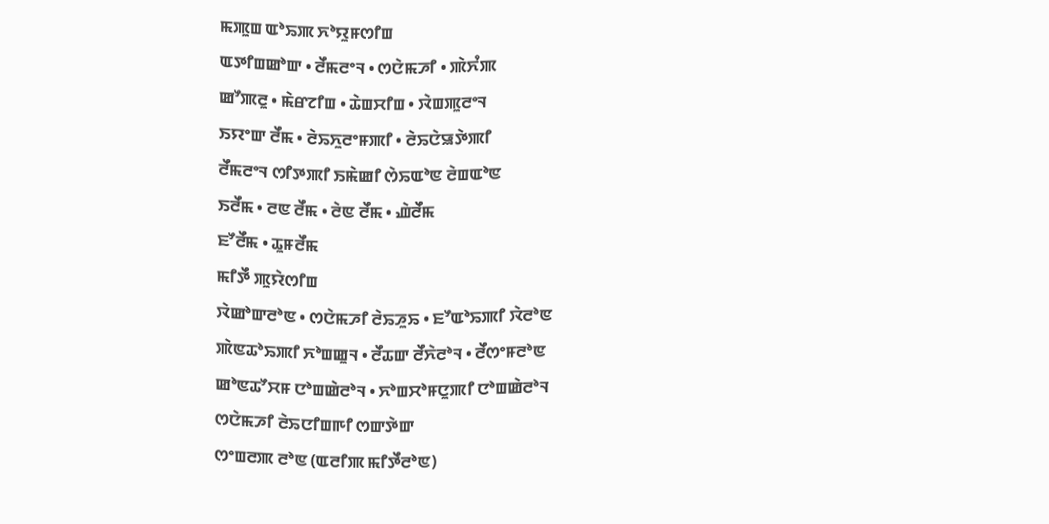ꯃꯄꯨꯡ ꯑꯣꯢꯄ ꯈꯣꯌꯨꯝꯁꯤꯡ
ꯑꯇꯤꯡꯀꯣꯛ • ꯂꯩꯃꯂꯦꯜ • ꯁꯅꯥꯃꯍꯤ • ꯄꯥꯈꯪꯄ
ꯀꯧꯄꯂꯨ • ꯃꯥꯔꯖꯤꯡ • ꯊꯥꯡꯆꯤꯡ • ꯋꯥꯡꯄꯨꯂꯦꯜ
ꯏꯌꯦꯛ ꯂꯩꯃ • ꯂꯥꯢꯈꯨꯂꯦꯝꯄꯤ • ꯂꯥꯢꯅꯥꯎꯇꯥꯄꯤ
ꯂꯩꯃꯂꯦꯜ ꯁꯤꯇꯄꯤ ꯏꯃꯥꯀꯤ ꯁꯥꯢꯑꯣꯟ ꯂꯥꯡꯑꯣꯟ
ꯏꯂꯩꯃ • ꯂꯟ ꯂꯩꯃ • ꯂꯥꯟ ꯂꯩꯃ • ꯉꯥꯂꯩꯃ
ꯐꯧꯂꯩꯃ • ꯊꯨꯝꯂꯩꯃ
ꯃꯤꯇꯩ ꯄꯨꯌꯥꯁꯤꯡ
ꯋꯥꯀꯣꯛꯂꯣꯟ • ꯁꯅꯥꯃꯍꯤ ꯂꯥꯢꯍꯨꯢ • ꯐꯧꯑꯣꯢꯄꯤ ꯋꯥꯂꯣꯟ
ꯄꯥꯟꯊꯣꯢꯄꯤ ꯈꯣꯡꯀꯨꯜ • ꯂꯩꯊꯛ ꯂꯩꯈꯥꯂꯣꯜ • ꯂꯩꯁꯦꯝꯂꯣꯟ
ꯀꯣꯟꯊꯧꯆꯝ ꯅꯣꯡꯀꯥꯂꯣꯜ • ꯈꯣꯡꯆꯣꯝꯅꯨꯄꯤ ꯅꯣꯡꯀꯥꯂꯣꯜ
ꯁꯅꯥꯃꯍꯤ ꯂꯥꯢꯅꯤꯡꯒꯤ ꯁꯛꯇꯥꯛ
ꯁꯦꯡꯂꯄ ꯂꯣꯟ (ꯑꯂꯤꯄ ꯃꯤꯇꯩꯂꯣꯟ)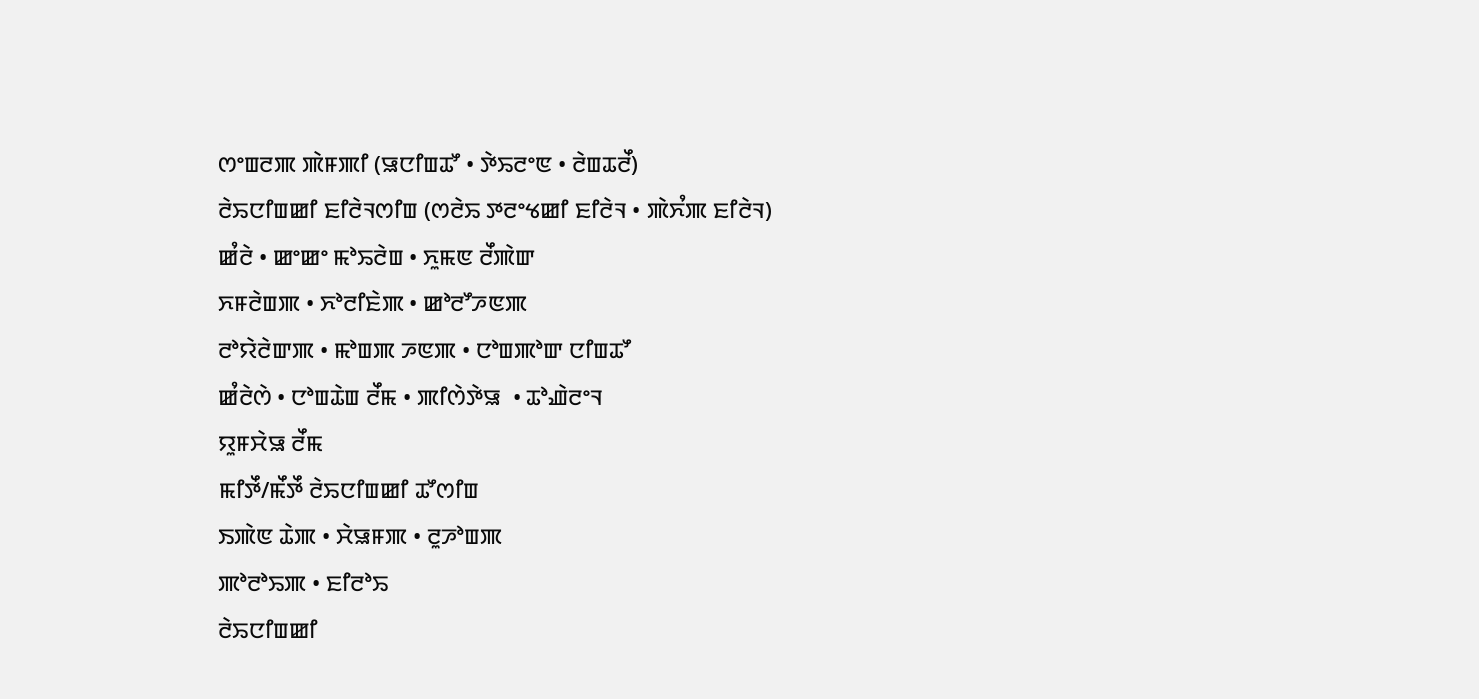ꯁꯦꯡꯂꯄ ꯄꯥꯝꯄꯤ (ꯎꯅꯤꯡꯊꯧ • ꯇꯥꯢꯂꯦꯟ • ꯂꯥꯡꯊꯂꯩ)
ꯂꯥꯢꯅꯤꯡꯀꯤ ꯐꯤꯂꯥꯜꯁꯤꯡ (ꯁꯂꯥꯢ ꯇꯂꯦꯠꯀꯤ ꯐꯤꯂꯥꯜ • ꯄꯥꯈꯪꯄ ꯐꯤꯂꯥꯜ)
ꯀꯪꯂꯥ • ꯀꯦꯀꯦ ꯃꯣꯢꯂꯥꯡ • ꯈꯨꯃꯟ ꯂꯩꯄꯥꯛ
ꯈꯝꯂꯥꯡꯄ • ꯈꯣꯂꯤꯐꯥꯄ • ꯀꯣꯂꯧꯍꯟꯄ
ꯂꯣꯌꯥꯂꯥꯛꯄ • ꯃꯣꯡꯄ ꯍꯟꯄ • ꯅꯣꯡꯄꯣꯛ ꯅꯤꯡꯊꯧ
ꯀꯪꯂꯥꯁꯥ • ꯅꯣꯡꯊꯥꯡ ꯂꯩꯃ • ꯄꯤꯁꯥꯇꯥꯎ  • ꯊꯣꯉꯥꯂꯦꯜ
ꯌꯨꯝꯆꯥꯎ ꯂꯩꯃ
ꯃꯤꯇꯩ/ꯃꯩꯇꯩ ꯂꯥꯢꯅꯤꯡꯀꯤ ꯊꯧꯁꯤꯡ
ꯏꯄꯥꯟ ꯊꯥꯄ • ꯆꯥꯎꯝꯄ • ꯂꯨꯍꯣꯡꯄ
ꯄꯣꯂꯣꯢꯄ • ꯐꯤꯂꯣꯢ
ꯂꯥꯢꯅꯤꯡꯀꯤ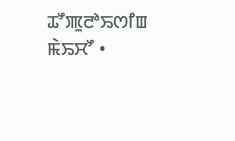ꯊꯧꯄꯨꯂꯣꯢꯁꯤꯡ
ꯃꯥꯢꯆꯧ •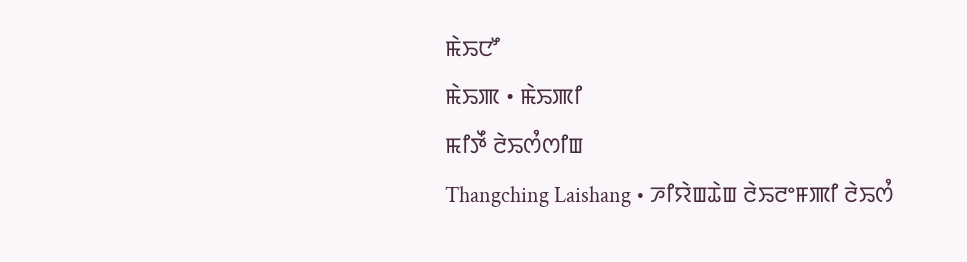ꯃꯥꯢꯅꯧ
ꯃꯥꯢꯄ • ꯃꯥꯢꯄꯤ
ꯃꯤꯇꯩ ꯂꯥꯢꯁꯪꯁꯤꯡ
Thangching Laishang • ꯍꯤꯌꯥꯡꯊꯥꯡ ꯂꯥꯢꯂꯦꯝꯄꯤ ꯂꯥꯢꯁꯪ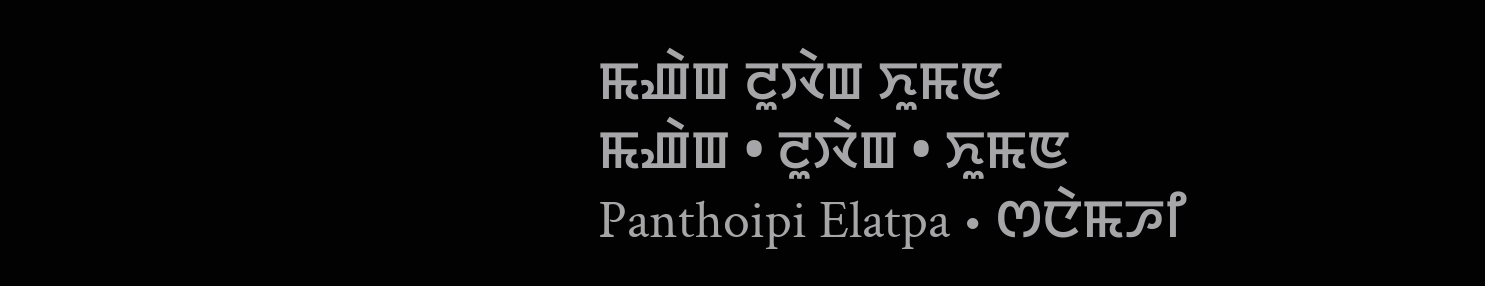ꯃꯉꯥꯡ ꯂꯨꯋꯥꯡ ꯈꯨꯃꯟ
ꯃꯉꯥꯡ • ꯂꯨꯋꯥꯡ • ꯈꯨꯃꯟ
Panthoipi Elatpa • ꯁꯅꯥꯃꯍꯤ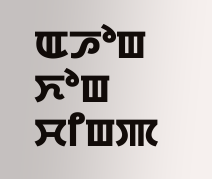ꯑꯍꯣꯡ ꯈꯣꯡ ꯆꯤꯡꯄ